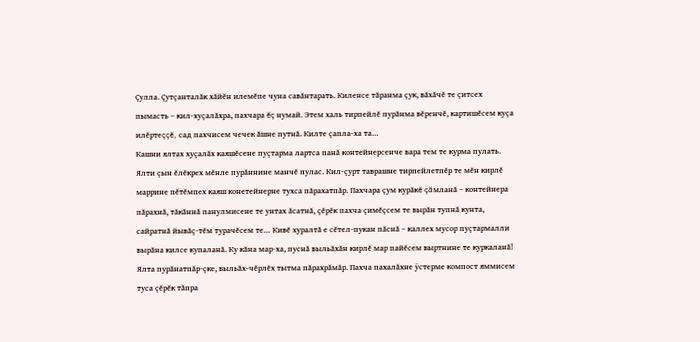Çулла. Çутçанталăк хăйĕн илемĕпе чуна савăнтарать. Киленсе тăранма çук, вăхăчĕ те çитсех пымасть – кил-хуçалăхра, пахчара ĕç нумай. Этем халь тирпейлĕ пурăнма вĕренчĕ, картишĕсем куçа илĕртеççĕ, сад пахчисем чечек ăшне путнă. Килте çапла-ха та…
Кашни ялтах хуçалăх каяшĕсене пуçтарма лартса панă контейнерсенче вара тем те курма пулать. Ялти çын ĕлĕкрех мĕнле пурăннине манчĕ пулас. Кил-çурт таврашне тирпейлетпĕр те мĕн кирлĕ маррине пĕтĕмпех каяш конетейнерне тухса пăрахатпăр. Пахчара çум курăкĕ çăмланă – контейнера пăрахнă, тăкăннă панулмисене те унтах ăсатнă, çĕрĕк пахча çимĕçсем те вырăн тупнă кунта, сайратнă йывăç-тĕм турачĕсем те… Кивĕ хуралтă е сĕтел-пукан пăснă – каллех мусор пуçтармалли вырăна килсе купаланă. Ку кăна мар-ха, пуснă выльăхăн кирлĕ мар пайĕсем выртнине те куркаланă!
Ялта пурăнатпăр-çке, выльăх-чĕрлĕх тытма пăрахрăмăр. Пахча пахалăхне ÿстерме компост яммисем туса çĕрĕк тăпра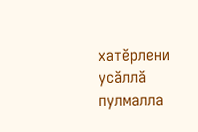хатĕрлени усăллă пулмалла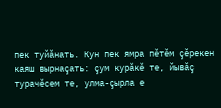пек туйăнать. Кун пек ямра пĕтĕм çĕрекен каяш вырнаçать: çум курăкĕ те, йывăç турачĕсем те, улма-çырла е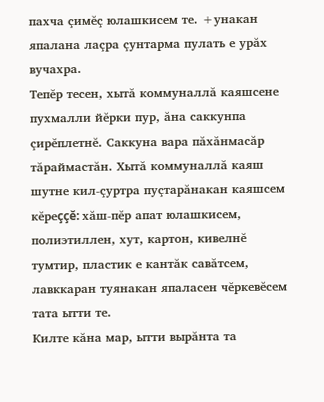пахча çимĕç юлашкисем те. +унакан япалана лаçра çунтарма пулать е урăх вучахра.
Тепĕр тесен, хытă коммуналлă каяшсене пухмалли йĕрки пур, ăна саккунпа çирĕплетнĕ. Саккуна вара пăхăнмасăр тăраймастăн. Хытă коммуналлă каяш шутне кил-çуртра пуçтарăнакан каяшсем кĕреççĕ: хăш-пĕр апат юлашкисем, полиэтиллен, хут, картон, кивелнĕ тумтир, пластик е кантăк савăтсем, лавккаран туянакан япаласен чĕркевĕсем тата ытти те.
Килте кăна мар, ытти вырăнта та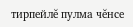тирпейлĕ пулма чĕнсе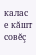калас е кăшт совĕç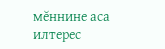мĕннине аса илтерес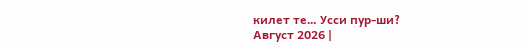килет те… Усси пур-ши?
Август 2026 |